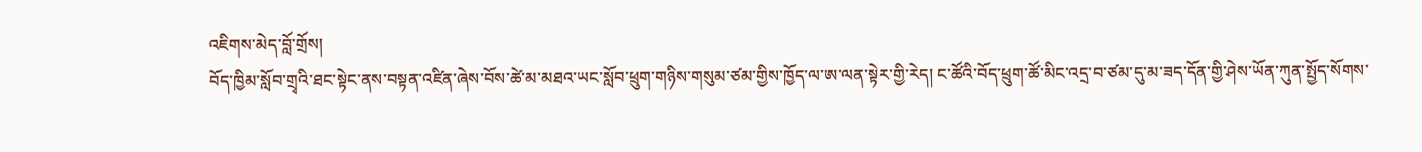འཇིགས་མེད་བློ་གྲོས།
བོད་ཁྱིམ་སློབ་གྲྭའི་ཐང་སྟེང་ནས་བསྟན་འཛིན་ཞེས་བོས་ཚེ་མ་མཐའ་ཡང་སློབ་ཕྲུག་གཉིས་གསུམ་ཙམ་གྱིས་ཁྱོད་ལ་ཨ་ལན་སྟེར་གྱི་རེད། ང་ཚོའི་བོད་ཕྲུག་ཚོ་མིང་འདྲ་བ་ཙམ་དུ་མ་ཟད་དོན་གྱི་ཤེས་ཡོན་ཀུན་སྤྱོད་སོགས་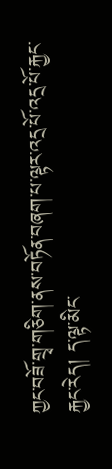ཀྱང་བཟོ་གྲྭ་གཅིག་ནས་བཏོན་བཞག་པ་ལྟར་འདྲ་པོ་འདྲ་པོ་རྐྱང་རྐྱང་རེད། ད་ལྟ་མིང་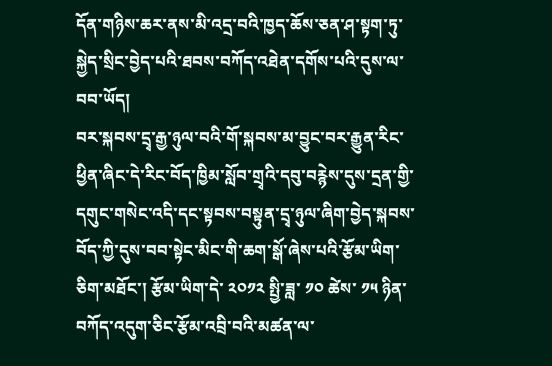དོན་གཉིས་ཆར་ནས་མི་འདྲ་བའི་ཁྱད་ཆོས་ཅན་ཤ་སྟག་ཏུ་སྐྱེད་སྲིང་བྱེད་པའི་ཐབས་བཀོད་འཐེན་དགོས་པའི་དུས་ལ་བབ་ཡོད།
བར་སྐབས་དྲྭ་རྒྱ་ཉུལ་བའི་གོ་སྐབས་མ་བྱུང་བར་རྒྱུན་རིང་ཕྱིན་ཞིང་དེ་རིང་བོད་ཁྱིམ་སློབ་གྲྭའི་དབུ་བརྙེས་དུས་དྲན་གྱི་དགུང་གསེང་འདི་དང་སྟབས་བསྟུན་དྲྭ་ཉུལ་ཞིག་བྱེད་སྐབས་བོད་ཀྱི་དུས་བབ་སྟེང་མིང་གི་ཆག་སྒོ་ཞེས་པའི་རྩོམ་ཡིག་ཅིག་མཐོང་། རྩོམ་ཡིག་དེ་ ༢༠༡༢ སྤྱི་ཟླ་ ༡༠ ཚེས་ ༡༥ ཉིན་བཀོད་འདུག་ཅིང་རྩོམ་འབྲི་བའི་མཚན་ལ་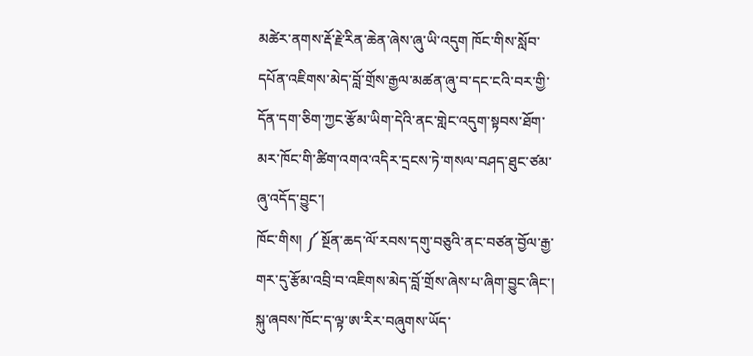མཚེར་ནགས་རྡོ་རྗེ་རིན་ཆེན་ཞེས་ཞུ་ཡི་འདུག ཁོང་གིས་སློབ་དཔོན་འཇིགས་མེད་བློ་གྲོས་རྒྱལ་མཚན་ཞུ་བ་དང་ངའི་བར་གྱི་དོན་དག་ཅིག་ཀྱང་རྩོམ་ཡིག་དེའི་ནང་གླེང་འདུག་སྟབས་ཐོག་མར་ཁོང་གི་ཚིག་འགའ་འདིར་དྲངས་ཏེ་གསལ་བཤད་ཐུང་ཙམ་ཞུ་འདོད་བྱུང་།
ཁོང་གིས། ༼ སྔོན་ཆད་ལོ་རབས་དགུ་བཅུའི་ནང་བཙན་བྱོལ་རྒྱ་གར་དུ་རྩོམ་འབྲི་བ་འཇིགས་མེད་བློ་གྲོས་ཞེས་པ་ཞིག་བྱུང་ཞིང་། སྐུ་ཞབས་ཁོང་ད་ལྟ་ཨ་རིར་བཞུགས་ཡོད་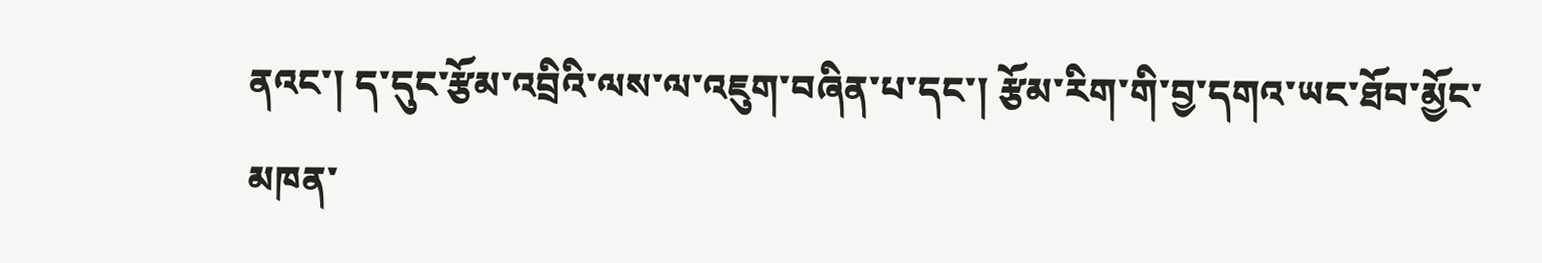ནའང་། ད་དུང་རྩོམ་འབྲིའི་ལས་ལ་འཇུག་བཞིན་པ་དང་། རྩོམ་རིག་གི་བྱ་དགའ་ཡང་ཐོབ་མྱོང་མཁན་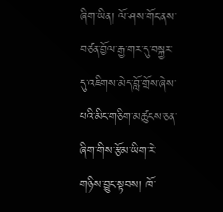ཞིག་ཡིན། ལོ་ཤས་གོང་ནས་བཙན་བྱོལ་རྒྱ་གར་དུ་བསྐྱར་དུ་འཇིགས་མེད་བློ་གྲོས་ཞེས་པའི་མིང་གཅིག་མཚུངས་ཅན་ཞིག་གིས་རྩོམ་ཡིག་རེ་གཉིས་བྱུང་སྟབས། ཁོ་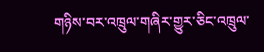གཉིས་བར་འཁྲུལ་གཞིར་གྱུར་ཅིང་འཁྲུལ་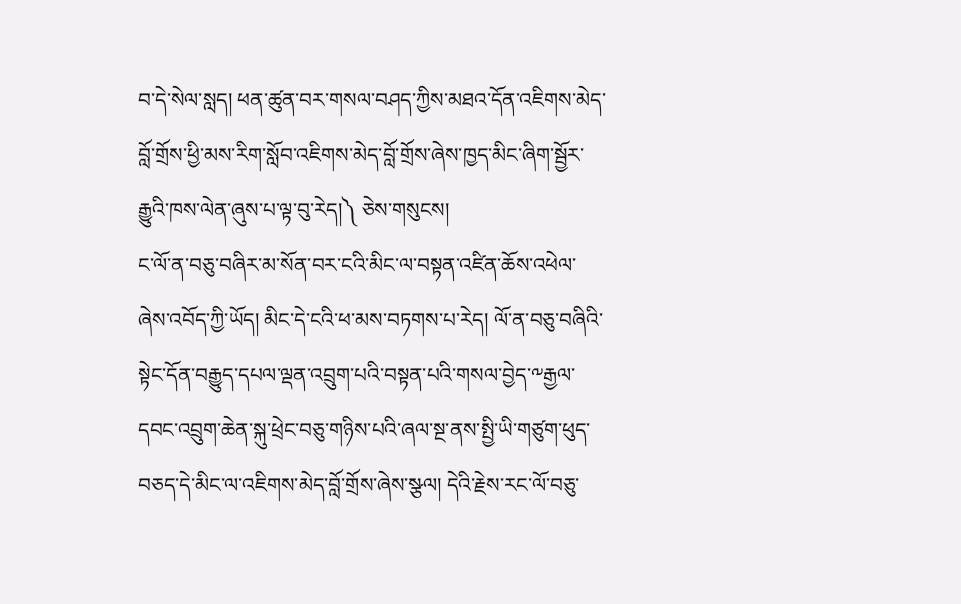བ་དེ་སེལ་སླད། ཕན་ཚུན་བར་གསལ་བཤད་ཀྱིས་མཐའ་དོན་འཇིགས་མེད་བློ་གྲོས་ཕྱི་མས་རིག་སློབ་འཇིགས་མེད་བློ་གྲོས་ཞེས་ཁྱད་མིང་ཞིག་སྦྱོར་རྒྱུའི་ཁས་ལེན་ཞུས་པ་ལྟ་བུ་རེད།༽ ཅེས་གསུངས།
ང་ལོ་ན་བཅུ་བཞིར་མ་སོན་བར་ངའི་མིང་ལ་བསྟན་འཛིན་ཆོས་འཕེལ་ཞེས་འབོད་ཀྱི་ཡོད། མིང་དེ་ངའི་ཕ་མས་བཏགས་པ་རེད། ལོ་ན་བཅུ་བཞིའི་སྟེང་དོན་བརྒྱུད་དཔལ་ལྡན་འབྲུག་པའི་བསྟན་པའི་གསལ་བྱེད་༸རྒྱལ་དབང་འབྲུག་ཆེན་སྐུ་ཕྲེང་བཅུ་གཉིས་པའི་ཞལ་སྔ་ནས་སྤྱི་ཡི་གཙུག་ཕུད་བཅད་དེ་མིང་ལ་འཇིགས་མེད་བློ་གྲོས་ཞེས་སྩལ། དེའི་རྗེས་རང་ལོ་བཅུ་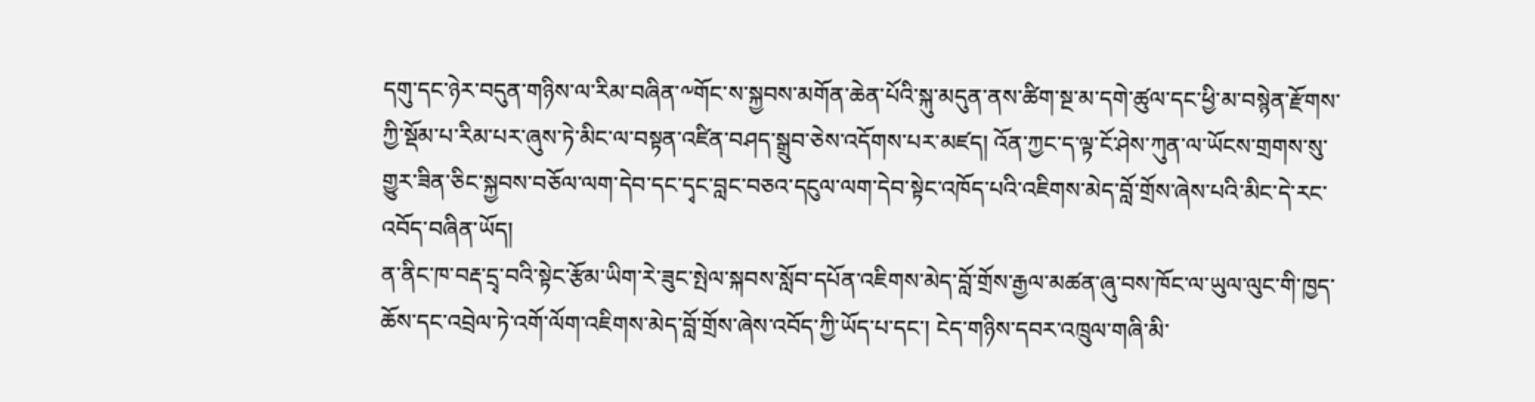དགུ་དང་ཉེར་བདུན་གཉིས་ལ་རིམ་བཞིན་༸གོང་ས་སྐྱབས་མགོན་ཆེན་པོའི་སྐུ་མདུན་ནས་ཚིག་སྔ་མ་དགེ་ཚུལ་དང་ཕྱི་མ་བསྙེན་རྫོགས་ཀྱི་སྡོམ་པ་རིམ་པར་ཞུས་ཏེ་མིང་ལ་བསྟན་འཛིན་བཤད་སྒྲུབ་ཅེས་འདོགས་པར་མཛད། འོན་ཀྱང་ད་ལྟ་ངོ་ཤེས་ཀུན་ལ་ཡོངས་གྲགས་སུ་གྱུར་ཟིན་ཅིང་སྐྱབས་བཅོལ་ལག་དེབ་དང་དྭང་བླང་བཅའ་དངུལ་ལག་དེབ་སྟེང་འཁོད་པའི་འཇིགས་མེད་བློ་གྲོས་ཞེས་པའི་མིང་དེ་རང་འབོད་བཞིན་ཡོད།
ན་ནིང་ཁ་བརྡ་དྲྭ་བའི་སྟེང་རྩོམ་ཡིག་རེ་ཟུང་སྤེལ་སྐབས་སློབ་དཔོན་འཇིགས་མེད་བློ་གྲོས་རྒྱལ་མཚན་ཞུ་བས་ཁོང་ལ་ཡུལ་ལུང་གི་ཁྱད་ཆོས་དང་འབྲེལ་ཏེ་འགོ་ལོག་འཇིགས་མེད་བློ་གྲོས་ཞེས་འབོད་ཀྱི་ཡོད་པ་དང་། ངེད་གཉིས་དབར་འཁྲུལ་གཞི་མི་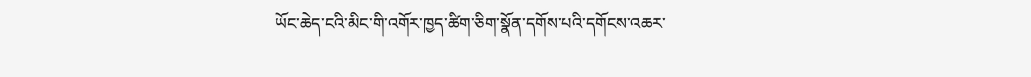ཡོང་ཆེད་ངའི་མིང་གི་འགོར་ཁྱད་ཚིག་ཅིག་སྣོན་དགོས་པའི་དགོངས་འཆར་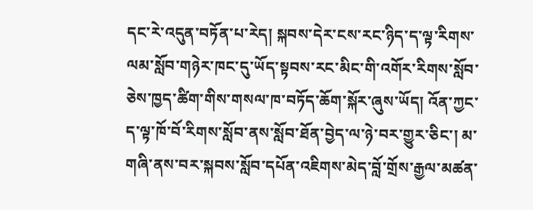དང་རེ་འདུན་བཏོན་པ་རེད། སྐབས་དེར་ངས་རང་ཉིད་ད་ལྟ་རིགས་ལམ་སློབ་གཉེར་ཁང་དུ་ཡོད་སྟབས་རང་མིང་གི་འགོར་རིགས་སློབ་ཅེས་ཁྱད་ཚིག་གིས་གསལ་ཁ་བཏོད་ཆོག་སྐོར་ཞུས་ཡོད། འོན་ཀྱང་ད་ལྟ་ཁོ་བོ་རིགས་སློབ་ནས་སློབ་ཐོན་བྱེད་ལ་ཉེ་བར་གྱུར་ཅིང་། མ་གཞི་ནས་བར་སྐབས་སློབ་དཔོན་འཇིགས་མེད་བློ་གྲོས་རྒྱལ་མཚན་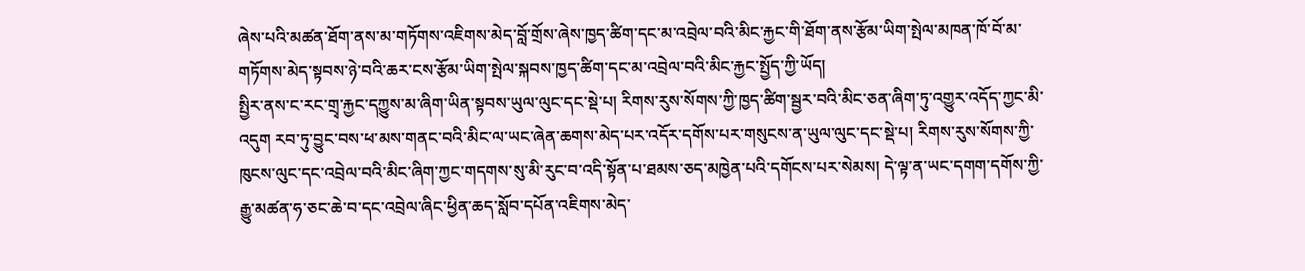ཞེས་པའི་མཚན་ཐོག་ནས་མ་གཏོགས་འཇིགས་མེད་བློ་གྲོས་ཞེས་ཁྱད་ཚིག་དང་མ་འབྲེལ་བའི་མིང་རྐྱང་གི་ཐོག་ནས་རྩོམ་ཡིག་སྤེལ་མཁན་ཁོ་བོ་མ་གཏོགས་མེད་སྟབས་ཉེ་བའི་ཆར་ངས་རྩོམ་ཡིག་སྤེལ་སྐབས་ཁྱད་ཚིག་དང་མ་འབྲེལ་བའི་མིང་རྐྱང་སྤྱོད་ཀྱི་ཡོད།
སྤྱིར་ནས་ང་རང་གྲྭ་རྐྱང་དཀྱུས་མ་ཞིག་ཡིན་སྟབས་ཡུལ་ལུང་དང་སྡེ་པ། རིགས་རུས་སོགས་ཀྱི་ཁྱད་ཚིག་སྦྱར་བའི་མིང་ཅན་ཞིག་ཏུ་འགྱུར་འདོད་ཀྱང་མི་འདུག རབ་ཏུ་བྱུང་བས་ཕ་མས་གནང་བའི་མིང་ལ་ཡང་ཞེན་ཆགས་མེད་པར་འདོར་དགོས་པར་གསུངས་ན་ཡུལ་ལུང་དང་སྡེ་པ། རིགས་རུས་སོགས་ཀྱི་ཁུངས་ལུང་དང་འབྲེལ་བའི་མིང་ཞིག་ཀྱང་གདགས་སུ་མི་རུང་བ་འདི་སྟོན་པ་ཐམས་ཅད་མཁྱེན་པའི་དགོངས་པར་སེམས། དེ་ལྟ་ན་ཡང་དགག་དགོས་ཀྱི་རྒྱུ་མཚན་ཧ་ཅང་ཆེ་བ་དང་འབྲེལ་ཞིང་ཕྱིན་ཆད་སློབ་དཔོན་འཇིགས་མེད་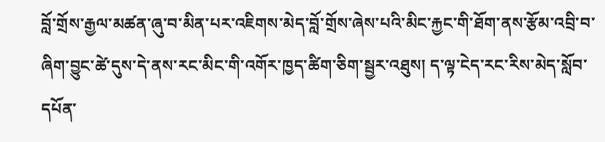བློ་གྲོས་རྒྱལ་མཚན་ཞུ་བ་མིན་པར་འཇིགས་མེད་བློ་གྲོས་ཞེས་པའི་མིང་རྐྱང་གི་ཐོག་ནས་རྩོམ་འབྲི་བ་ཞིག་བྱུང་ཚེ་དུས་དེ་ནས་རང་མིང་གི་འགོར་ཁྱད་ཚིག་ཅིག་སྦྱར་འཐུས། ད་ལྟ་ངེད་རང་རིས་མེད་སློབ་དཔོན་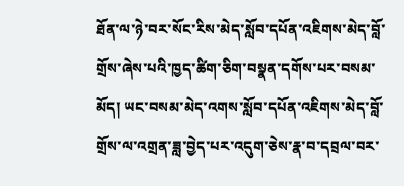ཐོན་ལ་ཉེ་བར་སོང་རིས་མེད་སློབ་དཔོན་འཇིགས་མེད་བློ་གྲོས་ཞེས་པའི་ཁྱད་ཚིག་ཅིག་བསྣན་དགོས་པར་བསམ་མོད། ཡང་བསམ་མེད་འགས་སློབ་དཔོན་འཇིགས་མེད་བློ་གྲོས་ལ་འགྲན་ཟླ་བྱེད་པར་འདུག་ཅེས་རྣ་བ་དབྲལ་བར་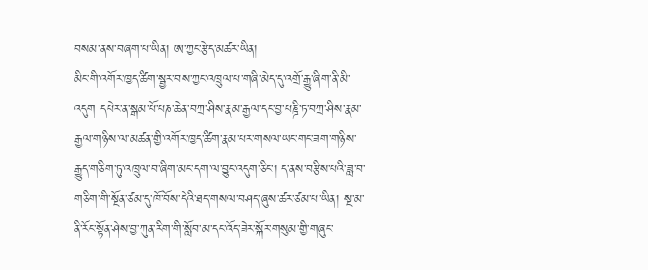བསམ་ནས་བཞག་པ་ཡིན། ཨ་ཀྱང་རྩེད་མཚར་ཡིན།
མིང་གི་འགོར་ཁྱད་ཚིག་སྦྱར་བས་ཀྱང་འཁྲུལ་པ་གཞི་མེད་དུ་འགྲོ་རྒྱུ་ཞིག་ནི་མི་འདུག དཔེར་ན་སྒམ་པོ་པཎ་ཆེན་བཀྲ་ཤིས་རྣམ་རྒྱལ་དང་བྱ་པཎྜི་ཏ་བཀྲ་ཤིས་རྣམ་རྒྱལ་གཉིས་ལ་མཚན་གྱི་འགོར་ཁྱད་ཚིག་རྣམ་པར་གསལ་ཡང་གང་ཟག་གཉིས་རྒྱུད་གཅིག་ཏུ་འཁྲུལ་བ་ཞིག་མང་དག་ལ་བྱུང་འདུག་ཅིང་། ད་ནས་བརྩིས་པའི་ཟླ་བ་གཅིག་གི་སྔོན་ཙམ་དུ་ཁོ་བོས་དེའི་ཐད་གསལ་བཤད་ཞུས་ཚར་ཙམ་པ་ཡིན། སྔ་མ་ནི་རོང་སྟོན་ཤེས་བྱ་ཀུན་རིག་གི་སློབ་མ་དང་འོད་ཟེར་སྐོར་གསུམ་གྱི་གཞུང་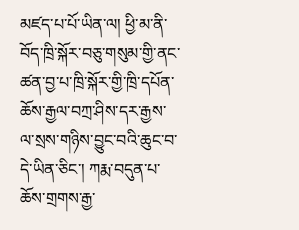མཛད་པ་པོ་ཡིན་ལ། ཕྱི་མ་ནི་བོད་ཁྲི་སྐོར་བཅུ་གསུམ་གྱི་ནང་ཚན་བྱ་པ་ཁྲི་སྐོར་གྱི་ཁྲི་དཔོན་ཆོས་རྒྱལ་བཀྲ་ཤིས་དར་རྒྱས་ལ་སྲས་གཉིས་བྱུང་བའི་ཆུང་བ་དེ་ཡིན་ཅིང་། ཀརྨ་བདུན་པ་ཆོས་གྲགས་རྒྱ་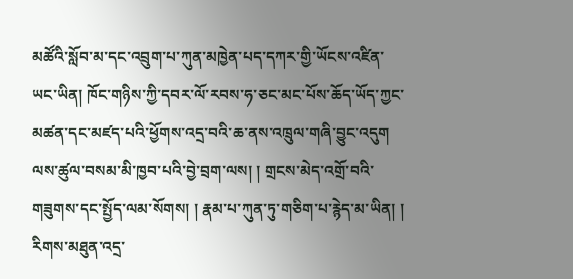མཚོའི་སློབ་མ་དང་འབྲུག་པ་ཀུན་མཁྱེན་པད་དཀར་གྱི་ཡོངས་འཛིན་ཡང་ཡིན། ཁོང་གཉིས་ཀྱི་དབར་ལོ་རབས་ཧ་ཅང་མང་པོས་ཆོད་ཡོད་ཀྱང་མཚན་དང་མཛད་པའི་ཕྱོགས་འདྲ་བའི་ཆ་ནས་འཁྲུལ་གཞི་བྱུང་འདུག
ལས་ཚུལ་བསམ་མི་ཁྱབ་པའི་བྱེ་བྲག་ལས། ། གྲངས་མེད་འགྲོ་བའི་གཟུགས་དང་སྤྱོད་ལམ་སོགས། ། རྣམ་པ་ཀུན་ཏུ་གཅིག་པ་རྙེད་མ་ཡིན། ། རིགས་མཐུན་འདྲ་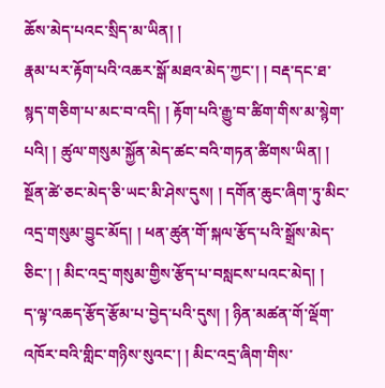ཆོས་མེད་པའང་སྲིད་མ་ཡིན། །
རྣམ་པར་རྟོག་པའི་འཆར་སྒོ་མཐའ་མེད་ཀྱང་། ། བརྡ་དང་ཐ་སྙད་གཅིག་པ་མང་བ་འདི། ། རྟོག་པའི་རྒྱུ་བ་ཚིག་གིས་མ་སྙེག་པའི། ། ཚུལ་གསུམ་སྐྱོན་མེད་ཚང་བའི་གཏན་ཚིགས་ཡིན། །
སྔོན་ཚེ་ཅང་མེད་ཅི་ཡང་མི་ཤེས་དུས། ། དགོན་ཆུང་ཞིག་ཏུ་མིང་འདྲ་གསུམ་བྱུང་མོད། ། ཕན་ཚུན་གོ་སྐལ་རྩོད་པའི་སྒྲོས་མེད་ཅིང་། ། མིང་འདྲ་གསུམ་གྱིས་རྩོད་པ་བསླངས་པའང་མེད། །
ད་ལྟ་འཆད་རྩོད་རྩོམ་པ་བྱེད་པའི་དུས། ། ཉིན་མཚན་གོ་ལྡོག་འཁོར་བའི་གླིང་གཉིས་སུའང་། ། མིང་འདྲ་ཞིག་གིས་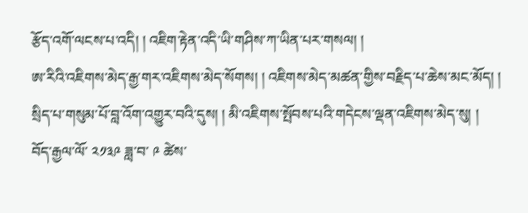རྩོད་འགོ་ལངས་པ་འདི། ། འཇིག་རྟེན་འདི་ཡི་གཤིས་ཀ་ཡིན་པར་གསལ། །
ཨ་རིའི་འཇིགས་མེད་རྒྱ་གར་འཇིགས་མེད་སོགས། ། འཇིགས་མེད་མཚན་གྱིས་བརྗིད་པ་ཆེས་མང་མོད། ། སྲིད་པ་གསུམ་པོ་བླ་འོག་འགྱུར་བའི་དུས། ། མི་འཇིགས་སྤོབས་པའི་གདེངས་ལྡན་འཇིགས་མེད་སུ། །
བོད་རྒྱལ་ལོ་ ༢༡༣༩ ཟླ་བ་ ༩ ཚེས་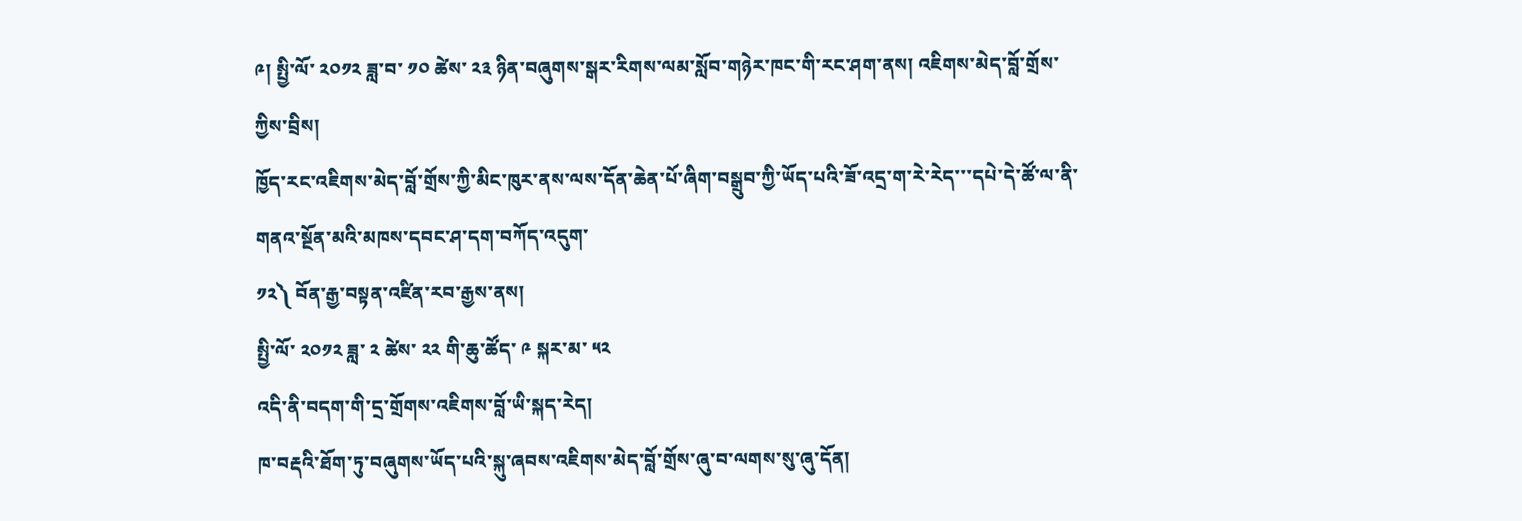༩། སྤྱི་ལོ་ ༢༠༡༢ ཟླ་བ་ ༡༠ ཚེས་ ༢༣ ཉིན་བཞུགས་སྒར་རིགས་ལམ་སློབ་གཉེར་ཁང་གི་རང་ཤག་ནས། འཇིགས་མེད་བློ་གྲོས་ཀྱིས་བྲིས།
ཁྱོད་རང་འཇིགས་མེད་བློ་གྲོས་ཀྱི་མིང་ཁུར་ནས་ལས་དོན་ཆེན་པོ་ཞིག་བསྒྲུབ་ཀྱི་ཡོད་པའི་ཟོ་འདྲ་ག་རེ་རེད་་་དཔེ་དེ་ཚོ་ལ་ནི་གནའ་སྔོན་མའི་མཁས་དབང་ཤ་དག་བཀོད་འདུག་
༡༢༽ བོན་རྒྱ་བསྟན་འཛིན་རབ་རྒྱས་ནས།
སྤྱི་ལོ་ ༢༠༡༢ ཟླ་ ༢ ཚེས་ ༢༢ གི་ཆུ་ཚོད་ ༩ སྐར་མ་ ༥༢
འདི་ནི་བདག་གི་དྲ་གྲོགས་འཇིགས་བློ་ཡི་སྐད་རེད།
ཁ་བརྡའི་ཐོག་ཏུ་བཞུགས་ཡོད་པའི་སྐུ་ཞབས་འཇིགས་མེད་བློ་གྲོས་ཞུ་བ་ལགས་སུ་ཞུ་དོན།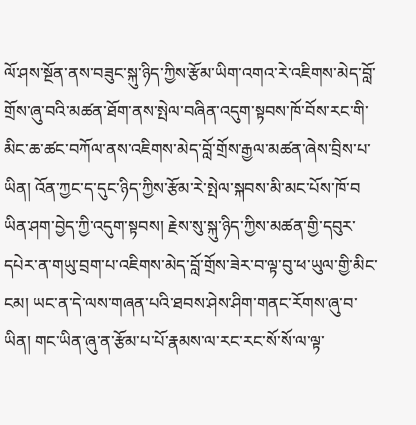ལོ་ཤས་སྔོན་ནས་བཟུང་སྐུ་ཉིད་ཀྱིས་རྩོམ་ཡིག་འགའ་རེ་འཇིགས་མེད་བློ་གྲོས་ཞུ་བའི་མཚན་ཐོག་ནས་སྤེལ་བཞིན་འདུག་སྟབས་ཁོ་བོས་རང་གི་མིང་ཆ་ཚང་བཀོལ་ནས་འཇིགས་མེད་བློ་གྲོས་རྒྱལ་མཚན་ཞེས་བྲིས་པ་ཡིན། འོན་ཀྱང་ད་དུང་ཉིད་ཀྱིས་རྩོམ་རེ་སྤེལ་སྐབས་མི་མང་པོས་ཁོ་བ ཡིན་ཤག་བྱེད་ཀྱི་འདུག་སྟབས། རྗེས་སུ་སྐུ་ཉིད་ཀྱིས་མཚན་གྱི་དབུར་དཔེར་ན་གཡུ་བྲག་པ་འཇིགས་མེད་བློ་གྲོས་ཟེར་བ་ལྟ་བུ་ཕ་ཡུལ་གྱི་མིང་ངམ། ཡང་ན་དེ་ལས་གཞན་པའི་ཐབས་ཤེས་ཤིག་གནང་རོགས་ཞུ་བ་ཡིན། གང་ཡིན་ཞུ་ན་རྩོམ་པ་པོ་རྣམས་ལ་རང་རང་སོ་སོ་ལ་ལྟ་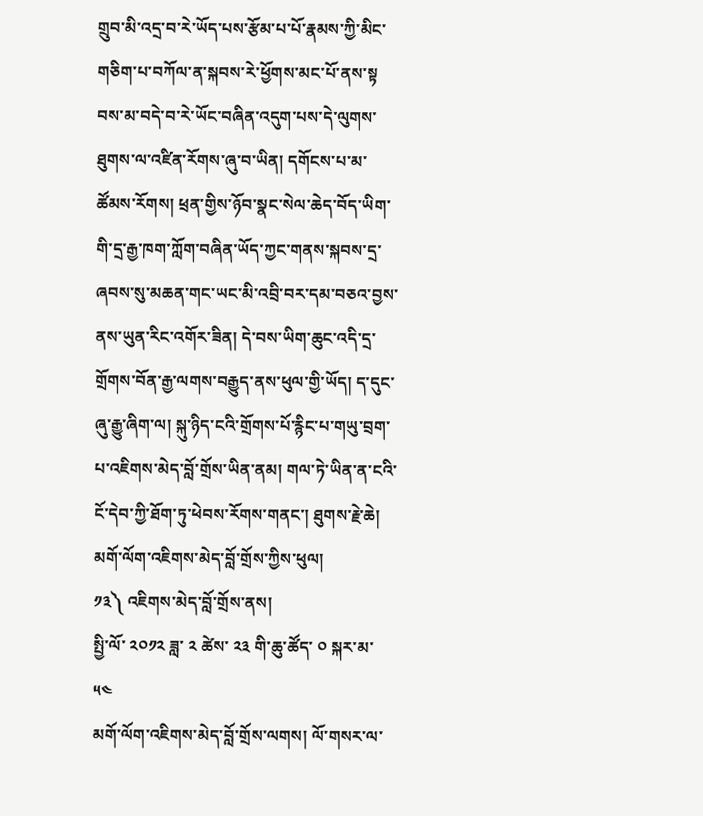གྲུབ་མི་འདྲ་བ་རེ་ཡོད་པས་རྩོམ་པ་པོ་རྣམས་ཀྱི་མིང་གཅིག་པ་བཀོལ་ན་སྐབས་རེ་ཕྱོགས་མང་པོ་ནས་སྟ བས་མ་བདེ་བ་རེ་ཡོང་བཞིན་འདུག་པས་དེ་ལུགས་ཐུགས་ལ་འཛིན་རོགས་ཞུ་བ་ཡིན། དགོངས་པ་མ་ཚོམས་རོགས། ཕྲན་གྱིས་ཉོབ་སྣང་སེལ་ཆེད་བོད་ཡིག་གི་དྲ་རྒྱ་ཁག་ཀློག་བཞིན་ཡོད་ཀྱང་གནས་སྐབས་དྲ་ཞབས་སུ་མཆན་གང་ཡང་མི་འབྲི་བར་དམ་བཅའ་བྱས་ནས་ཡུན་རིང་འགོར་ཟིན། དེ་བས་ཡིག་ཆུང་འདི་དྲ་གྲོགས་བོན་རྒྱ་ལགས་བརྒྱུད་ནས་ཕུལ་གྱི་ཡོད། ད་དུང་ཞུ་རྒྱུ་ཞིག་ལ། སྐུ་ཉིད་ངའི་གྲོགས་པོ་རྙིང་པ་གཡུ་བྲག་པ་འཇིགས་མེད་བློ་གྲོས་ཡིན་ནམ། གལ་ཏེ་ཡིན་ན་ངའི་ངོ་དེབ་ཀྱི་ཐོག་ཏུ་ཕེབས་རོགས་གནང་། ཐུགས་རྗེ་ཆེ། མགོ་ལོག་འཇིགས་མེད་བློ་གྲོས་ཀྱིས་ཕུལ།
༡༣༽ འཇིགས་མེད་བློ་གྲོས་ནས།
སྤྱི་ལོ་ ༢༠༡༢ ཟླ་ ༢ ཚེས་ ༢༣ གི་ཆུ་ཚོད་ ༠ སྐར་མ་ ༥༤
མགོ་ལོག་འཇིགས་མེད་བློ་གྲོས་ལགས། ལོ་གསར་ལ་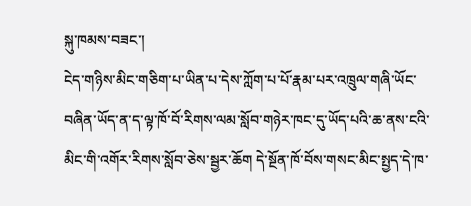སྐུ་ཁམས་བཟང་།
ངེད་གཉིས་མིང་གཅིག་པ་ཡིན་པ་དེས་ཀློག་པ་པོ་རྣམ་པར་འཁྲུལ་གཞི་ཡོང་བཞིན་ཡོད་ན་ད་ལྟ་ཁོ་བོ་རིགས་ལམ་སློབ་གཉེར་ཁང་དུ་ཡོད་པའི་ཆ་ནས་ངའི་མིང་གི་འགོར་རིགས་སློབ་ཅེས་སྦྱར་ཆོག དེ་སྔོན་ཁོ་བོས་གསང་མིང་སྤྱད་དེ་ཁ་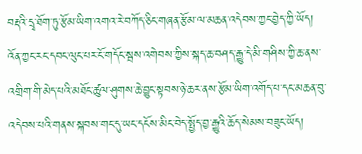བརྡའི་དྲྭ་ཐོག་ཏུ་རྩོམ་ཡིག་འགའ་རེ་བཀོད་ཅིང་གཞན་རྩོམ་ལ་མཆན་འདེབས་ཀྱང་བྱེད་ཀྱི་ཡོད། འོན་ཀྱང་རང་དབང་ལུང་པར་ངོ་གདོང་སྦས་འགེབས་ཀྱིས་སྐད་ཆ་བཤད་རྒྱུ་དེ་མི་གཤིས་ཀྱི་ཆ་ནས་འགྲིག་གི་མེད་པའི་མཐོང་ཚུལ་ཤུགས་ཆེ་བྱུང་སྟབས་ཉེ་ཆར་ནས་རྩོམ་ཡིག་འགོད་པ་དང་མཆན་བུ་འདེབས་པའི་གནས་སྐབས་གང་དུ་ཡང་དངོས་མིང་བེད་སྤྱོད་བྱ་རྒྱུའི་ཆོད་སེམས་བཟུང་ཡོད།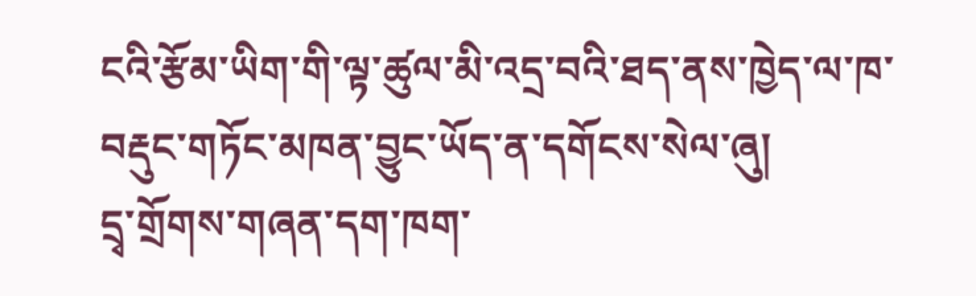ངའི་རྩོམ་ཡིག་གི་ལྟ་ཚུལ་མི་འདྲ་བའི་ཐད་ནས་ཁྱེད་ལ་ཁ་བརྡུང་གཏོང་མཁན་བྱུང་ཡོད་ན་དགོངས་སེལ་ཞུ།
དྲྭ་གྲོགས་གཞན་དག་ཁག་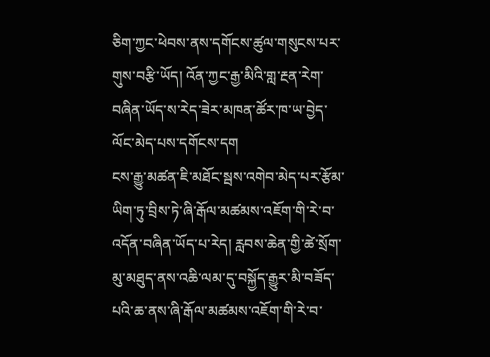ཅིག་ཀྱང་ཕེབས་ནས་དགོངས་ཚུལ་གསུངས་པར་གུས་བརྩི་ཡོད། འོན་ཀྱང་རྒྱ་མིའི་གླ་རྔན་རེག་བཞིན་ཡོད་ས་རེད་ཟེར་མཁན་ཚོར་ཁ་ཡ་བྱེད་ལོང་མེད་པས་དགོངས་དག
ངས་རྒྱུ་མཚན་ཇི་མཐོང་སྦས་འགེབ་མེད་པར་རྩོམ་ཡིག་ཏུ་བྲིས་ཏེ་ཞི་རྒོལ་མཚམས་འཇོག་གི་རེ་བ་འདོན་བཞིན་ཡོད་པ་རེད། རླབས་ཆེན་གྱི་ཚེ་སྲོག་མུ་མཐུད་ནས་འཆི་ལམ་དུ་བསྐྱོད་རྒྱུར་མི་བཟོད་པའི་ཆ་ནས་ཞི་རྒོལ་མཚམས་འཇོག་གི་རེ་བ་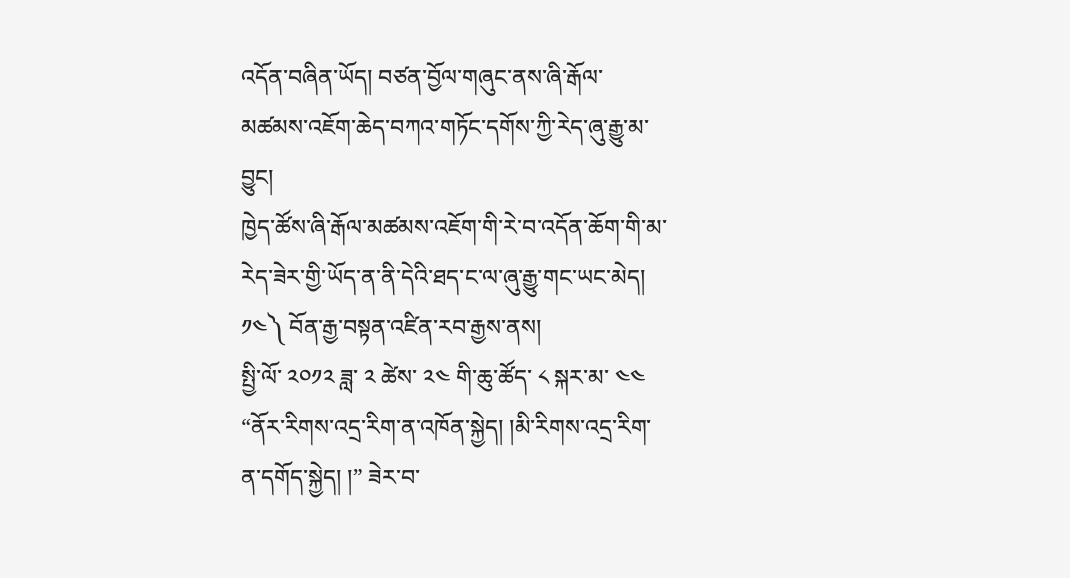འདོན་བཞིན་ཡོད། བཙན་བྱོལ་གཞུང་ནས་ཞི་རྒོལ་མཚམས་འཇོག་ཆེད་བཀའ་གཏོང་དགོས་ཀྱི་རེད་ཞུ་རྒྱུ་མ་བྱུང།
ཁྱེད་ཚོས་ཞི་རྒོལ་མཚམས་འཇོག་གི་རེ་བ་འདོན་ཆོག་གི་མ་རེད་ཟེར་གྱི་ཡོད་ན་ནི་དེའི་ཐད་ང་ལ་ཞུ་རྒྱུ་གང་ཡང་མེད།
༡༤༽ བོན་རྒྱ་བསྟན་འཛིན་རབ་རྒྱས་ནས།
སྤྱི་ལོ་ ༢༠༡༢ ཟླ་ ༢ ཚེས་ ༢༤ གི་ཆུ་ཚོད་ ༨ སྐར་མ་ ༤༤
“ནོར་རིགས་འདྲ་རིག་ན་འཁོན་སྐྱེད། །མི་རིགས་འདྲ་རིག་ན་དགོད་སྐྱེད། །” ཟེར་བ་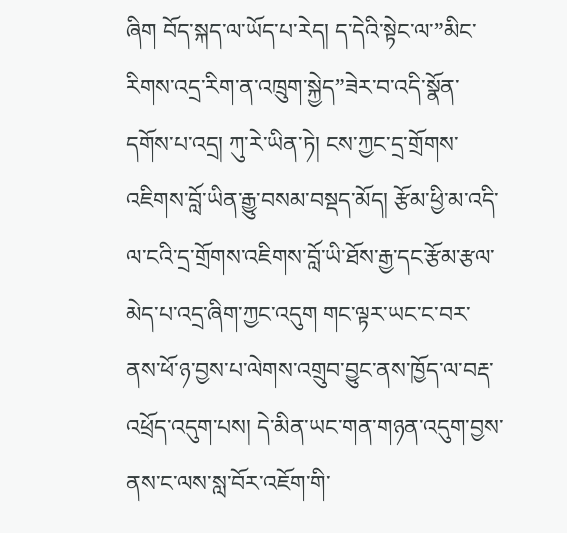ཞིག བོད་སྐད་ལ་ཡོད་པ་རེད། ད་དེའི་སྟེང་ལ་”མིང་རིགས་འདྲ་རིག་ན་འཁྲུག་སྐྱེད”ཟེར་བ་འདི་སྣོན་དགོས་པ་འདྲ། ཀུ་རེ་ཡིན་ཏེ། ངས་ཀྱང་དྲ་གྲོགས་འཇིགས་བློ་ཡིན་རྒྱུ་བསམ་བསྡད་མོད། རྩོམ་ཕྱི་མ་འདི་ལ་ངའི་དྲ་གྲོགས་འཇིགས་བློ་ཡི་ཐོས་རྒྱ་དང་རྩོམ་རྩལ་མེད་པ་འདྲ་ཞིག་ཀྱང་འདུག གང་ལྟར་ཡང་ང་བར་ནས་ཕོ་ཉ་བྱས་པ་ལེགས་འགྲུབ་བྱུང་ནས་ཁྱོད་ལ་བརྡ་འཕྲོད་འདུག་པས། དེ་མིན་ཡང་གན་གཉན་འདུག་བྱས་ནས་ང་ལས་སླ་བོར་འཇོག་གི་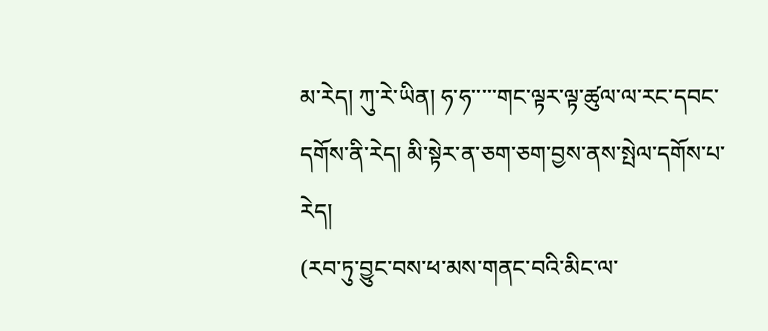མ་རེད། ཀུ་རེ་ཡིན། ཧ་ཧ་་་་་གང་ལྟར་ལྟ་ཚུལ་ལ་རང་དབང་དགོས་ནི་རེད། མི་སྟེར་ན་ཅག་ཅག་བྱས་ནས་སྤེལ་དགོས་པ་རེད།
(རབ་ཏུ་བྱུང་བས་ཕ་མས་གནང་བའི་མིང་ལ་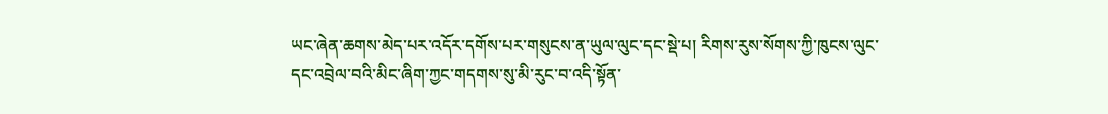ཡང་ཞེན་ཆགས་མེད་པར་འདོར་དགོས་པར་གསུངས་ན་ཡུལ་ལུང་དང་སྡེ་པ། རིགས་རུས་སོགས་ཀྱི་ཁུངས་ལུང་དང་འབྲེལ་བའི་མིང་ཞིག་ཀྱང་གདགས་སུ་མི་རུང་བ་འདི་སྟོན་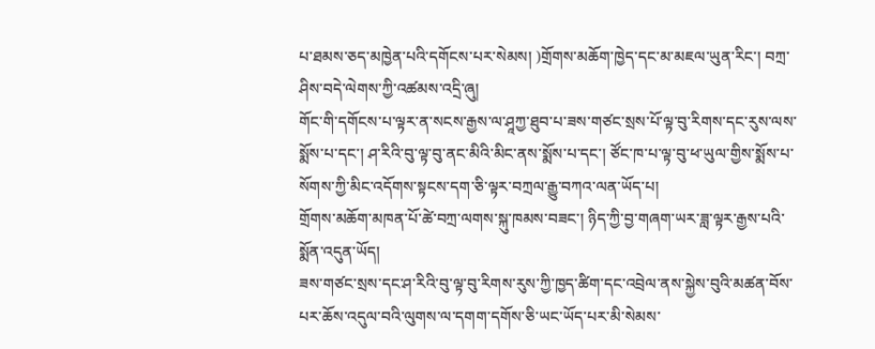པ་ཐམས་ཅད་མཁྱེན་པའི་དགོངས་པར་སེམས། )གྲོགས་མཆོག་ཁྱེད་དང་མ་མཇལ་ཡུན་རིང་། བཀྲ་ཤིས་བདེ་ལེགས་ཀྱི་འཚམས་འདྲི་ཞུ།
གོང་གི་དགོངས་པ་ལྟར་ན་སངས་རྒྱས་ལ་ཤཱཀྱ་ཐུབ་པ་ཟས་གཙང་སྲས་པོ་ལྟ་བུ་རིགས་དང་རུས་ལས་སྨོས་པ་དང་། ཤ་རིའི་བུ་ལྟ་བུ་ནང་མིའི་མིང་ནས་སྨོས་པ་དང་། ཙོང་ཁ་པ་ལྟ་བུ་ཕ་ཡུལ་གྱིས་སྨོས་པ་སོགས་ཀྱི་མིང་འདོགས་སྟངས་དག་ཅི་ལྟར་བཀྲལ་རྒྱུ་བཀའ་ལན་ཡོད་པ།
གྲོགས་མཆོག་མཁན་པོ་ཚེ་བཀྲ་ལགས་སྐུ་ཁམས་བཟང་། ཉིད་ཀྱི་བྱ་གཞག་ཡར་ཟླ་ལྟར་རྒྱས་པའི་སྨོན་འདུན་ཡོད།
ཟས་གཙང་སྲས་དང་ཤ་རིའི་བུ་ལྟ་བུ་རིགས་རུས་ཀྱི་ཁྱད་ཚིག་དང་འབྲེལ་ནས་སྐྱེས་བུའི་མཚན་བོས་པར་ཆོས་འདུལ་བའི་ལུགས་ལ་དགག་དགོས་ཅི་ཡང་ཡོད་པར་མི་སེམས་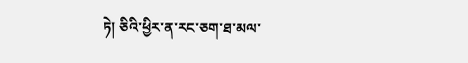ཏེ། ཅིའི་ཕྱིར་ན་རང་ཅག་ཐ་མལ་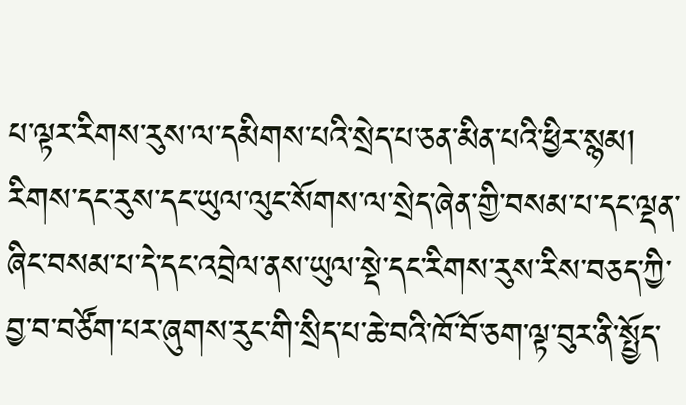པ་ལྟར་རིགས་རུས་ལ་དམིགས་པའི་སྲེད་པ་ཅན་མིན་པའི་ཕྱིར་སྙམ།
རིགས་དང་རུས་དང་ཡུལ་ལུང་སོགས་ལ་སྲེད་ཞེན་གྱི་བསམ་པ་དང་ལྡན་ཞིང་བསམ་པ་དེ་དང་འབྲེལ་ནས་ཡུལ་སྡེ་དང་རིགས་རུས་རིས་བཅད་ཀྱི་བྱ་བ་བཙོག་པར་ཞུགས་རུང་གི་སྲིད་པ་ཆེ་བའི་ཁོ་བོ་ཅག་ལྟ་བུར་ནི་སྤྱོད་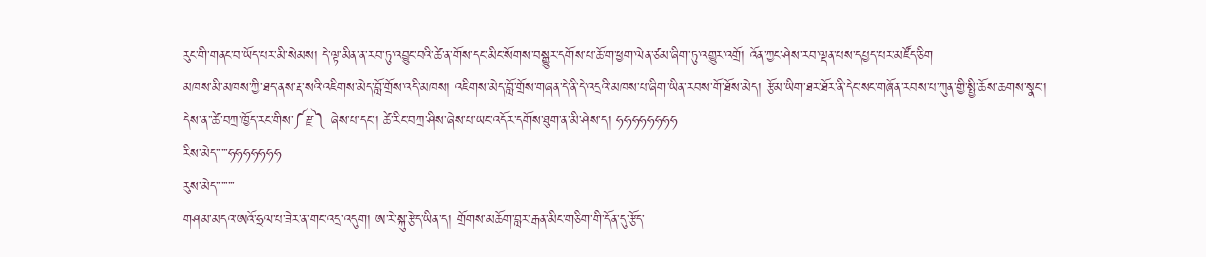རུང་གི་གནང་བ་ཡོད་པར་མི་སེམས། དེ་ལྟ་མིན་ན་རབ་ཏུ་འབྱུང་བའི་ཚེ་ན་གོས་དང་མིང་སོགས་བསྒྱུར་དགོས་པ་ཆོ་ག་ཕྱག་ལེན་ཙམ་ཞིག་ཏུ་འགྱུར་འགྲོ། འོན་ཀྱང་ཤེས་རབ་ལྡན་པས་དཔྱད་པར་མཛོད་ཅིག
མཁས་མི་མཁས་ཀྱི་ཐད་ནས་རྡ་སའི་འཇིགས་མེད་བློ་གྲོས་འདི་མཁས། འཇིགས་མེད་བློ་གྲོས་གཞན་དེ་ནི་དེ་འདྲའི་མཁས་པ་ཞིག་ཡིན་རབས་གོ་ཐོས་མེད། རྩོམ་ཡིག་ཐར་ཐོར་ནི་དེང་སང་གཞོན་རབས་པ་ཀུན་གྱི་སྤྱི་ཆོས་ཆགས་སྣང་།
དེས་ན་་ཚེ་བཀྲ་ཁྱོད་རང་གིས་༼རྫ༽ ཞེས་པ་དང་། ཚེ་རིང་བཀྲ་ཤིས་ཞེས་པ་ཡང་འདོར་དགོས་ཐུག་ན་མི་ཤེས་ད། ཧཧཧཧཧཧཧཧ
རིས་མེད་་་་་ཧཧཧཧཧཧཧ
རུས་མེད་་་་་་་་
གཤམ་མདའ་ཨའོ་ཧྲལ་པ་ཟེར་ན་གང་འདྲ་འདུག། ཨ་རེ་སྐུ་རྩེད་ཡིན་ད། གྲོགས་མཆོག་བླར་རྒན་མིང་གཅིག་གི་དོན་དུ་རྩོད་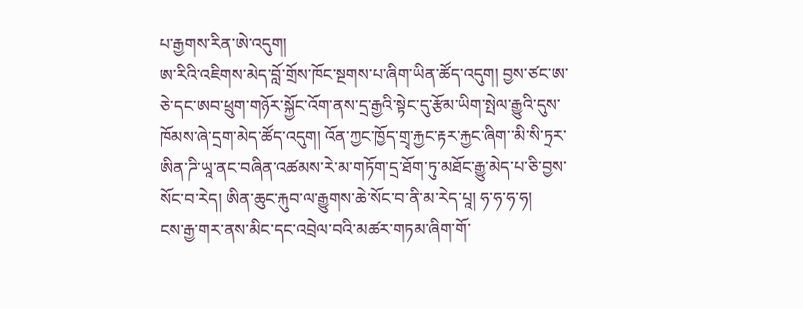པ་རྒྱགས་རིན་ཨེ་འདུག།
ཨ་རིའི་འཇིགས་མེད་བློ་གྲོས་ཁོང་སྔགས་པ་ཞིག་ཡིན་ཚོད་འདུག། བྱས་ཙང་ཨ་ཅེ་དང་ཨབ་ཕྲུག་གཉོར་སྐྱོང་འོག་ནས་དྲ་རྒྱའི་སྟེང་དུ་རྩོམ་ཡིག་སྤེལ་རྒྱུའི་དུས་ཁོམས་ཞེ་དྲག་མེད་ཚོད་འདུག། འོན་ཀྱང་ཁྱོད་གྲྭ་རྐྱང་རྟར་རྐྱང་ཞིག་་མི་སི་ཏྲར་ཨིན་ཌི་ཡཱ་ནང་བཞིན་འཚམས་རེ་མ་གཏོག་དྲ་ཐོག་ཏུ་མཐོང་རྒྱུ་མེད་པ་ཅི་བྱས་སོང་བ་རེད། ཨིན་ཆུང་རྐུབ་ལ་རྒྱུགས་ཆེ་སོང་བ་ནི་མ་རེད་པཱ། ཧ་ཧ་ཧ་ཧ།
ངས་རྒྱ་གར་ནས་མིང་དང་འབྲེལ་བའི་མཚར་གཏམ་ཞིག་གོ་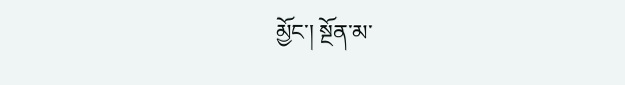མྱོང་། སྔོན་མ་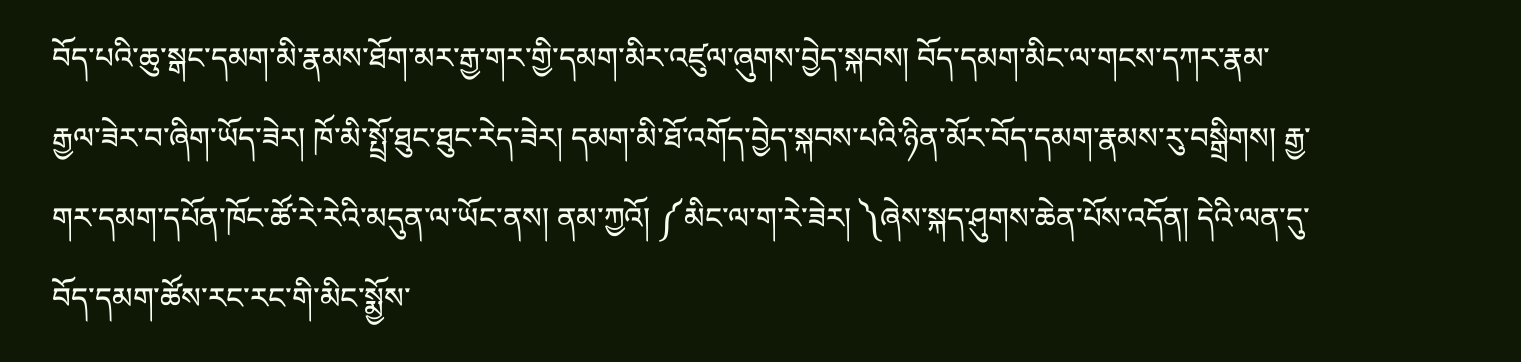བོད་པའི་ཆུ་སྒང་དམག་མི་རྣམས་ཐོག་མར་རྒྱ་གར་གྱི་དམག་མིར་འཛུལ་ཞུགས་བྱེད་སྐབས། བོད་དམག་མིང་ལ་གངས་དཀར་རྣམ་རྒྱལ་ཟེར་བ་ཞིག་ཡོད་ཟེར། ཁོ་མི་སྤྲོ་ཐུང་ཐུང་རེད་ཟེར། དམག་མི་ཐོ་འགོད་བྱེད་སྐབས་པའི་ཉིན་མོར་བོད་དམག་རྣམས་རུ་བསྒྲིགས། རྒྱ་གར་དམག་དཔོན་ཁོང་ཚོ་རེ་རེའི་མདུན་ལ་ཡོང་ནས། ནམ་ཀྱའོ། ༼མིང་ལ་ག་རེ་ཟེར། ༽ཞེས་སྐད་ཤུགས་ཆེན་པོས་འདོན། དེའི་ལན་དུ་བོད་དམག་ཚོས་རང་རང་གི་མིང་སྨྱོས་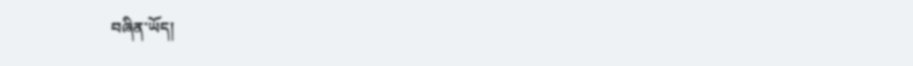བཞིན་ཡོད།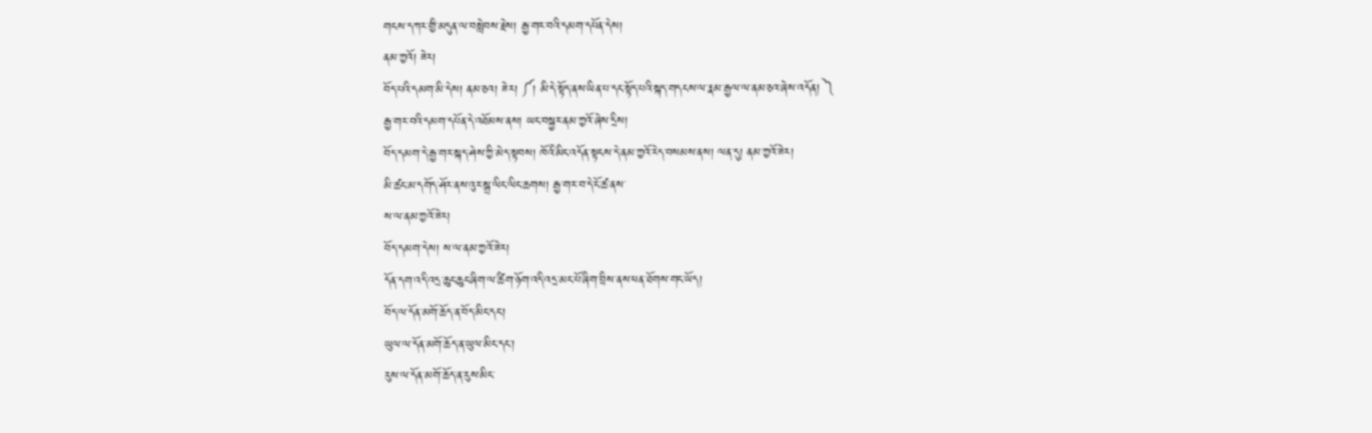གངས་དཀར་གྱི་མདུན་ལ་བསླེབས་རྗེས། རྒྱ་གར་བའི་དམག་དཔོན་དེས།
ནམ་ཀྱའོ། ཟེར།
བོད་པའི་དམག་མི་དེས། ནམ་ཅའ། ཟེར། ༼། མི་དེ་སྟོད་ནས་ཡིན་པ་དང་སྟོད་པའི་སྐད་གདངས་ལ་རྣམ་རྒྱལ་ལ་ནམ་ཅའ་ཞེས་འདོན། ༽
རྒྱ་གར་བའི་དམག་དཔོན་དེ་འཐོམས་ནས། ཡང་བསྐྱར་ནམ་ཀྱའོ་ཞེས་དྲིས།
བོད་དམག་དེ་རྒྱ་གར་སྐད་ཤེས་ཀྱི་མེད་སྟབས། ཁོའི་མིང་འདོན་སྟངས་དེ་ནམ་ཀྱའོ་རེད་བསམས་ནས། ལན་དུ། ནམ་ཀྱའོ་ཟེར།
མི་ཚང་མ་དགོད་ཤོར་ནས་འུར་སྒྲ་ལིང་ལིང་ཆགས། རྒྱ་གར་བ་དེ་ངོ་ཚ་ནས་
ས་ལ་ནམ་ཀྱའོ་ཟེར།
བོད་དམག་དེས། ས་ལ་ནམ་ཀྱའོ་ཟེར།
དོན་དག་འདི་འདྲ་ཆུང་ཆུང་ཞིག་ལ་ཚིག་ཉོག་འདི་འདྲ་མང་པོ་ཞིག་བྲིས་ནས་ཕན་ཐོགས་གང་ཡོད།
བོད་ལ་དོན་མགོ་ཆོད་ན་བོད་མིང་དང་།
ཡུལ་ལ་དོན་མགོ་ཆོད་ན་ཡུལ་མིང་དང་།
རུས་ལ་དོན་མགོ་ཆོད་ན་རུས་མིང་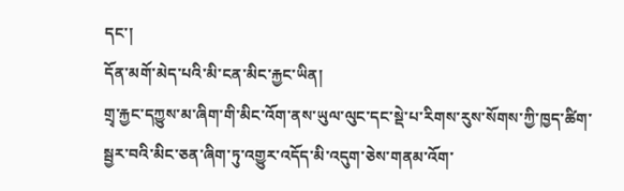དང་།
དོན་མགོ་མེད་པའི་མི་ངན་མིང་རྐྱང་ཡིན།
གྲྭ་རྐྱང་དཀྱུས་མ་ཞིག་གི་མིང་འོག་ནས་ཡུལ་ལུང་དང་སྡེ་པ་རིགས་རུས་སོགས་ཀྱི་ཁྱད་ཚིག་སྦྱར་བའི་མིང་ཅན་ཞིག་ཏུ་འགྱུར་འདོད་མི་འདུག་ཅེས་གནམ་འོག་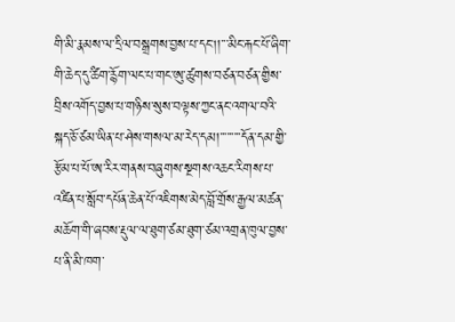གི་མི་རྣམས་ལ་དྲིལ་བསྒྲགས་བྱས་པ་དང།།་་་མིང་རྐང་པོ་ཞིག་གི་ཆེད་དུ་ཚིག་རྙོག་ལང་པ་གང་ཨུ་ཚུགས་བཙན་བཙན་གྱིས་བྲིས་འགོད་བྱས་པ་གཉིས་སུས་བལྟས་ཀྱང་ནང་འགལ་བའི་སྐད་ཅོ་ཙམ་ཡིན་པ་ཤེས་གསལ་མ་རེད་དམ།་་་་་་་་་དོན་དམ་གྱི་རྩོམ་པ་པོ་ཨ་རིར་གནས་བཞུགས་སྔགས་འཆང་རིགས་པ་འཛིན་པ་སློབ་དཔོན་ཆེན་པོ་འཇིགས་མེད་བློ་གྲོས་རྒྱལ་མཚན་མཆོག་གི་ཞབས་རྡུལ་ལ་ཐུག་ཙམ་ཐུག་ཙམ་འགྲན་ཁུལ་བྱས་པ་ནི་མི་ཁག་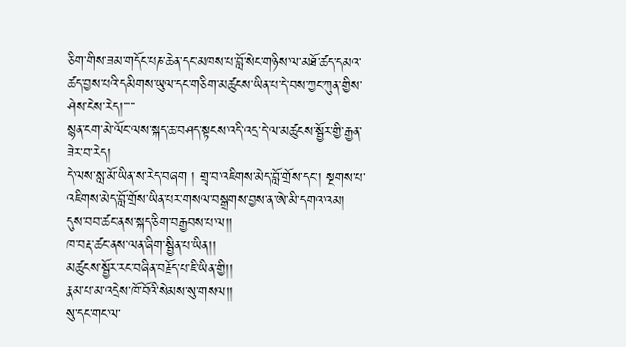ཅིག་གིས་ཟམ་གདོང་པཎ་ཆེན་དང་མཁས་པ་བློ་སེང་གཉིས་ལ་མཐོ་ཚད་དམའ་ཚད་བྱས་པའི་དམིགས་ཡུལ་དང་གཅིག་མཚུངས་ཡིན་པ་དེ་བས་ཀྱང་ཀུན་གྱིས་ཤེས་ངེས་རེད།་་་་་
སྙན་ངག་མེ་ལོང་ལས་སྐད་ཆ་བཤད་སྟངས་འདི་འདྲ་དེ་ལ་མཚུངས་སྦྱོར་གྱི་རྒྱན་ཟེར་བ་རེད།
དེ་ལས་སླ་མོ་ཡིན་ས་རེད་བཞག ། གྲྭ་བ་འཇིགས་མེད་བློ་གྲོས་དང་། སྔགས་པ་འཇིགས་མེད་བློ་གྲོས་ཡིན་པར་གསལ་བསྒྲགས་བྱས་ན་ཨེ་མི་དགའ་འམ།
དུས་བབ་ཚང་ནས་སྐད་ཅིག་བརྒྱབས་པ་ལ།།
ཁ་བརྡ་ཚང་ནས་ལན་ཞིག་སྦྱིན་པ་ཡིན།།
མཚུངས་སྦྱོར་རང་བཞིན་བརྗོད་པ་ཇི་ཡིན་གྱི།།
རྣམ་པ་མ་འདྲེས་ཁོ་བོའི་སེམས་སུ་གསལ།།
སུ་དང་གང་ལ་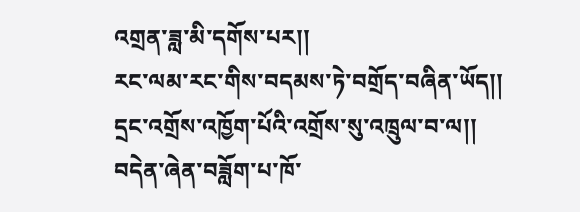འགྲན་ཟླ་མི་དགོས་པར།།
རང་ལམ་རང་གིས་བདམས་ཏེ་བགྲོད་བཞིན་ཡོད།།
དྲང་འགྲོས་འཁྱོག་པོའི་འགྲོས་སུ་འཁྲུལ་བ་ལ།།
བདེན་ཞེན་བཟློག་པ་ཁོ་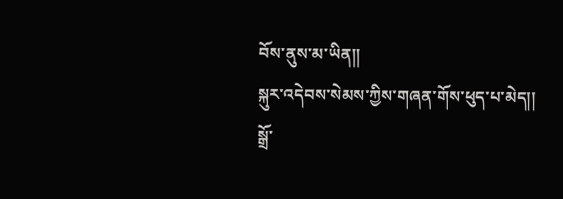བོས་ནུས་མ་ཡིན།།
སྐུར་འདེབས་སེམས་ཀྱིས་གཞན་གོས་ཕུད་པ་མེད།།
སྒྲོ་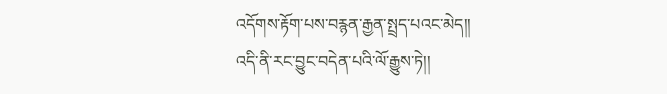འདོགས་རྟོག་པས་བརྙན་རྒྱན་སྤྲད་པའང་མེད།།
འདི་ནི་རང་བྱུང་བདེན་པའི་ལོ་རྒྱུས་ཏེ།།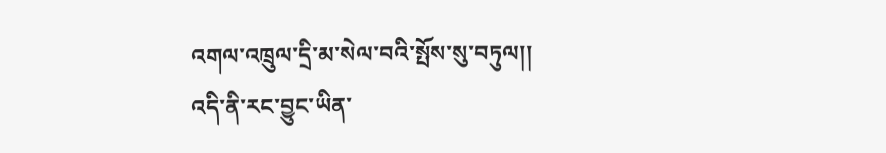འགལ་འཁྲུལ་དྲི་མ་སེལ་བའི་སྤོས་སུ་བཏུལ།།
འདི་ནི་རང་བྱུང་ཡིན་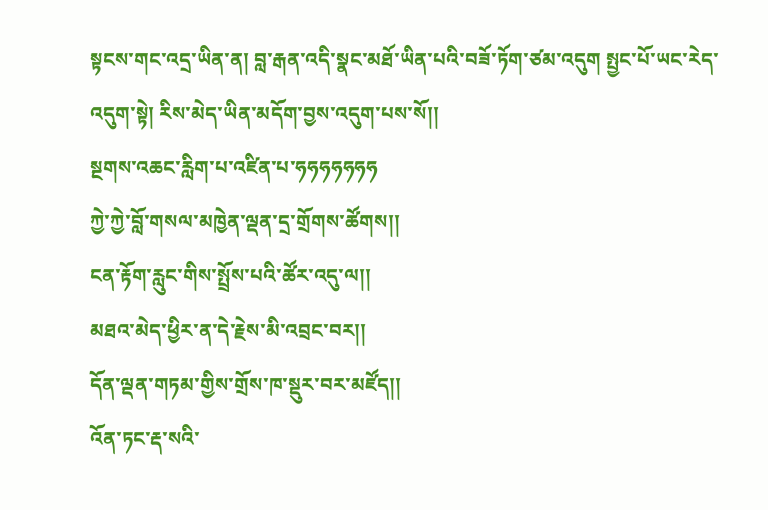སྟངས་གང་འདྲ་ཡིན་ན། བླ་རྒན་འདི་སྣང་མཐོ་ཡིན་པའི་བཟོ་ཏོག་ཙམ་འདུག སྤྱང་པོ་ཡང་རེད་འདུག་སྟེ། རིས་མེད་ཡིན་མདོག་བྱས་འདུག་པས་སོ།།
སྔགས་འཆང་རླིག་པ་འཛིན་པ་ཧཧཧཧཧཧཧ
ཀྱེ་ཀྱེ་བློ་གསལ་མཁྱེན་ལྡན་དྲ་གྲོགས་ཚོགས།།
ངན་རྟོག་རླུང་གིས་སྤྲོས་པའི་ཚོར་འདུ་ལ།།
མཐའ་མེད་ཕྱིར་ན་དེ་རྗེས་མི་འབྲང་བར།།
དོན་ལྡན་གཏམ་གྱིས་གྲོས་ཁ་སྡུར་བར་མཛོད།།
འོན་ཏང་རྡ་སའི་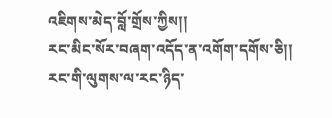འཇིགས་མེད་བློ་གྲོས་ཀྱིས།།
རང་མིང་སོར་བཞག་འདོད་ན་འགོག་དགོས་ཅི།།
རང་གི་ལུགས་ལ་རང་ཉིད་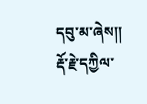དབུ་མ་ཞེས།།
རྡོ་རྗེ་དཀྱིལ་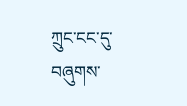ཀྲུང་ངང་དུ་བཞུགས་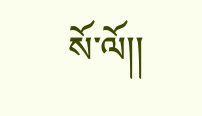སོ་ལོ།།